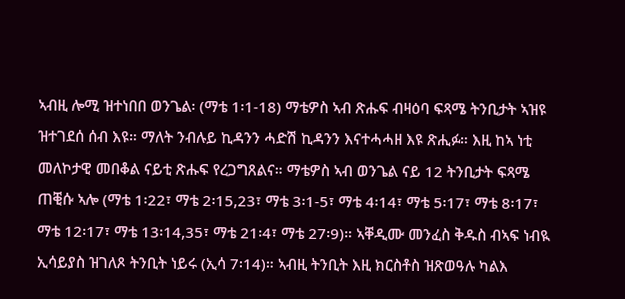ኣብዚ ሎሚ ዝተነበበ ወንጌል፡ (ማቴ 1፡1-18) ማቴዎስ ኣብ ጽሑፍ ብዛዕባ ፍጻሜ ትንቢታት ኣዝዩ ዝተገደሰ ሰብ እዩ። ማለት ንብሉይ ኪዳንን ሓድሽ ኪዳንን እናተሓሓዘ እዩ ጽሒፉ። እዚ ከኣ ነቲ መለኮታዊ መበቆል ናይቲ ጽሑፍ የረጋግጸልና። ማቴዎስ ኣብ ወንጌል ናይ 12 ትንቢታት ፍጻሜ ጠቒሱ ኣሎ (ማቴ 1፡22፣ ማቴ 2፡15,23፣ ማቴ 3፡1-5፣ ማቴ 4፡14፣ ማቴ 5፡17፣ ማቴ 8፡17፣ ማቴ 12፡17፣ ማቴ 13፡14,35፣ ማቴ 21፡4፣ ማቴ 27፡9)። ኣቐዲሙ መንፈስ ቅዱስ ብኣፍ ነብዪ ኢሳይያስ ዝገለጾ ትንቢት ነይሩ (ኢሳ 7፡14)። ኣብዚ ትንቢት እዚ ክርስቶስ ዝጽወዓሉ ካልእ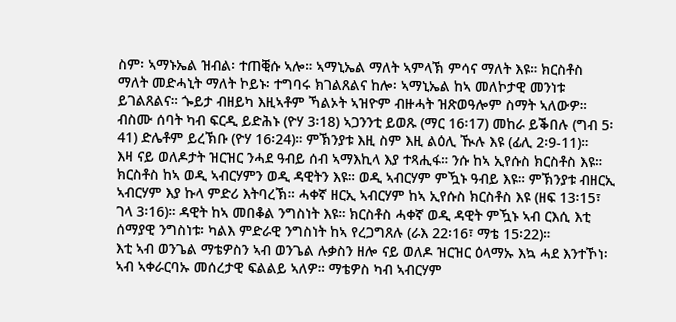ስም፡ ኣማኑኤል ዝብል፡ ተጠቒሱ ኣሎ። ኣማኒኤል ማለት ኣምላኽ ምሳና ማለት እዩ። ክርስቶስ ማለት መድሓኒት ማለት ኮይኑ፡ ተግባሩ ክገልጸልና ከሎ፡ ኣማኒኤል ከኣ መለኮታዊ መንነቱ ይገልጸልና። ጐይታ ብዘይካ እዚኣቶም ኻልኦት ኣዝዮም ብዙሓት ዝጽወዓሎም ስማት ኣለውዎ። ብስሙ ሰባት ካብ ፍርዲ ይድሕኑ (ዮሃ 3፡18) ኣጋንንቲ ይወጹ (ማር 16፡17) መከራ ይቕበሉ (ግብ 5፡41) ድሌቶም ይረኽቡ (ዮሃ 16፡24)። ምኽንያቱ እዚ ስም እዚ ልዕሊ ዂሉ እዩ (ፊሊ 2፡9-11)።
እዛ ናይ ወለዶታት ዝርዝር ንሓደ ዓብይ ሰብ ኣማእኪላ እያ ተጻሒፋ። ንሱ ከኣ ኢየሱስ ክርስቶስ እዩ። ክርስቶስ ከኣ ወዲ ኣብርሃምን ወዲ ዳዊትን እዩ። ወዲ ኣብርሃም ምዃኑ ዓብይ እዩ። ምኽንያቱ ብዘርኢ ኣብርሃም እያ ኩላ ምድሪ እትባረኽ። ሓቀኛ ዘርኢ ኣብርሃም ከኣ ኢየሱስ ክርስቶስ እዩ (ዘፍ 13፡15፣ ገላ 3፡16)። ዳዊት ከኣ መበቆል ንግስነት እዩ። ክርስቶስ ሓቀኛ ወዲ ዳዊት ምዃኑ ኣብ ርእሲ እቲ ሰማያዊ ንግስነቱ፡ ካልእ ምድራዊ ንግስነት ከኣ የረጋግጸሉ (ራእ 22፡16፣ ማቴ 15፡22)።
እቲ ኣብ ወንጌል ማቴዎስን ኣብ ወንጌል ሉቃስን ዘሎ ናይ ወለዶ ዝርዝር ዕላማኡ እኳ ሓደ እንተኾነ፡ ኣብ ኣቀራርባኡ መሰረታዊ ፍልልይ ኣለዎ። ማቴዎስ ካብ ኣብርሃም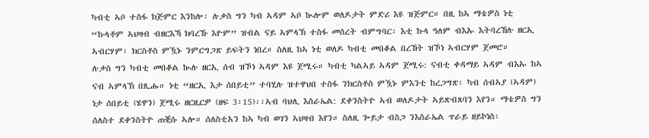ካብቲ ኣቦ ተስፋ ክጅምር እንከሎ፡ ሉቃስ ግን ካብ ኣዳም ኣቦ ኲሎም ወለዶታት ምድሪ እዩ ዝጅምር። በዚ ከኣ ማቴዎስ ነቲ “ኩላቶም ኣህዛብ ብዘርእኻ ክባረኹ እዮም” ዝብል ናይ ኣምላኽ ተስፋ መሰረት ብምግባር፡ እቲ ኩላ ዓለም ብእኡ እትባረኸሉ ዘርኢ ኣብርሃም፡ ክርስቶስ ምዃኑ ንምርግጋጽ ይፍትን ነበረ። ስለዚ ከኣ ነቲ ወለዶ ካብቲ መበቆል በረኸት ዝኾነ ኣብርሃም ጀመሮ።
ሉቃስ ግን ካብቲ መበቆል ኲሉ ዘርኢ ሰብ ዝኾነ ኣዳም እዩ ጀሚሩ። ካብቲ ካልኣይ ኣዳም ጀሚሩ: ናብቲ ቀዳማይ ኣዳም ብእኡ ከኣ ናብ ኣምላኽ በጺሑ። ነቲ “ዘርኢ እታ ሰበይቲ” ተባሂሉ ዝተዋህበ ተስፋ ንክርስቶስ ምዃኑ ምእንቲ ከረጋግጽ፡ ካብ ሰብኣያ (ኣዳም) ነታ ሰበይቲ (ሄዋን) ጀሚሩ ዘርዚርዎ (ዘፍ 3፡15)፡፡ኣብ ባህሊ እስራኤል: ደቀንስትዮ ኣብ ወለዶታት ኣይጽብጸባን እየን። ማቴዎስ ግን ሰለስተ ደቀንስትዮ ጠቒሱ ኣሎ። ሰለስቲአን ከኣ ካብ ወገን ኣህዛብ እየን። ስለዚ ጐይታ ብስጋ ንእስራኤል ጥራይ ዘይኮነስ፡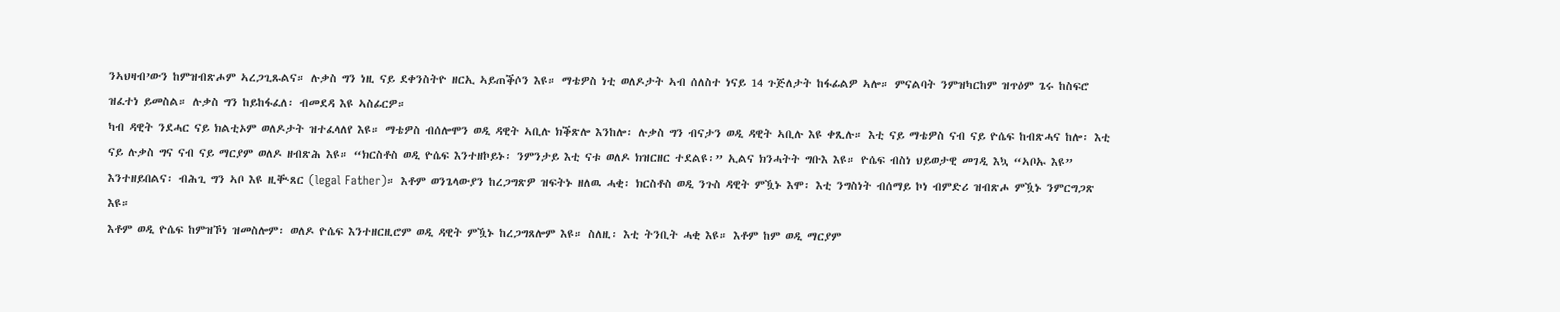ንኣህዛብ’ውን ከምዝብጽሖም ኣረጋጊጹልና። ሉቃስ ግን ነዚ ናይ ደቀንስትዮ ዘርኢ ኣይጠቕሶን እዩ። ማቴዎስ ነቲ ወለዶታት ኣብ ሰለስተ ነናይ 14 ጉጅለታት ከፋፊልዎ ኣሎ። ምናልባት ንምዝካርከም ዝጥዕም ጌሩ ከስፍሮ ዝፈተነ ይመስል። ሉቃስ ግን ከይከፋፈለ፡ ብመደዳ እዩ ኣስፊርዎ።
ካብ ዳዊት ንደሓር ናይ ክልቲኦም ወለዶታት ዝተፈላለየ እዩ። ማቴዎስ ብሰሎሞን ወዲ ዳዊት ኣቢሉ ክቕጽሎ እንከሎ፡ ሉቃስ ግን ብናታን ወዲ ዳዊት ኣቢሉ እዩ ቀጺሉ። እቲ ናይ ማቴዎስ ናብ ናይ ዮሴፍ ከብጽሓና ከሎ፡ እቲ ናይ ሉቃስ ግና ናብ ናይ ማርያም ወለዶ ዘብጽሕ እዩ። “ክርስቶስ ወዲ ዮሴፍ እንተዘኮይኑ፡ ንምንታይ እቲ ናቱ ወለዶ ክዝርዘር ተደልዩ፡” ኢልና ክንሓትት ግቡእ እዩ። ዮሴፍ ብስነ ህይወታዊ መገዲ እኳ “ኣቦኡ እዩ” እንተዘይበልና፡ ብሕጊ ግን ኣቦ እዩ ዚቚጸር (legal Father)። እቶም ወንጌላውያን ከረጋግጽዎ ዝፍትኑ ዘለዉ ሓቂ፡ ክርስቶስ ወዲ ንጉስ ዳዊት ምዃኑ እሞ፡ እቲ ንግስነት ብሰማይ ኮነ ብምድሪ ዝብጽሖ ምዃኑ ንምርግጋጽ እዩ።
እቶም ወዲ ዮሴፍ ከምዝኾነ ዝመስሎም፡ ወለዶ ዮሴፍ እንተዘርዚሮም ወዲ ዳዊት ምዃኑ ከረጋግጸሎም እዩ። ስለዚ፡ እቲ ትንቢት ሓቂ እዩ። እቶም ከም ወዲ ማርያም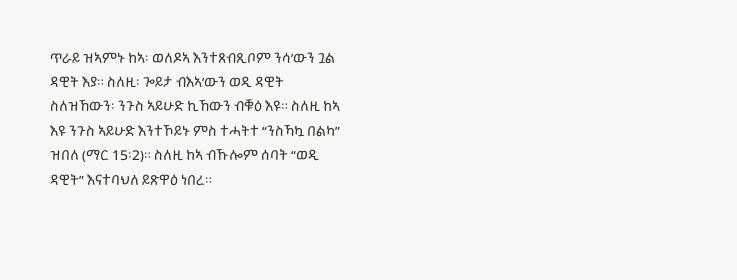ጥራይ ዝኣምኑ ከኣ፡ ወለዶኣ እንተጸብጺቦም ንሳ’ውን ጓል ዳዊት እያ። ስለዚ፡ ጐይታ ብእኣ’ውን ወዲ ዳዊት ስለዝኸውን፡ ንጉስ ኣይሁድ ኪኸውን ብቑዕ እዩ። ስለዚ ከኣ እዩ ንጉስ ኣይሁድ እንተኾይኑ ምስ ተሓትተ “ንስኻኳ በልካ” ዝበለ (ማር 15፡2)። ስለዚ ከኣ ብኹሎም ሰባት “ወዲ ዳዊት” እናተባህለ ይጽዋዕ ነበረ።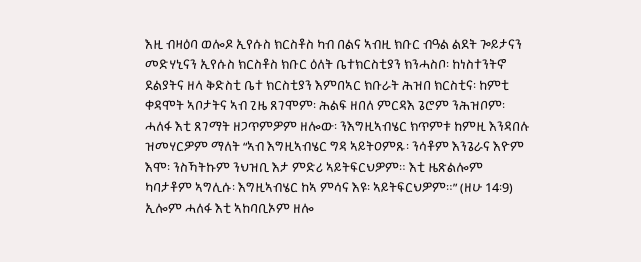እዚ ብዛዕባ ወሎዶ ኢየሱስ ክርስቶስ ካብ በልና ኣብዚ ክቡር ብዓል ልደት ጐይታናን መድሃኒናን ኢየሱስ ክርስቶስ ክቡር ዕለት ቤተክርስቲያን ክንሓስቦ፡ ከነስተንትኖ ደልያትና ዘላ ቅድስቲ ቤተ ክርስቲያን እምበኣር ክቡራት ሕዝበ ክርስቲና፡ ከምቲ ቀዳሞት ኣቦታትና ኣብ ጊዜ ጸገሞም፡ ሕልፍ ዘበለ ምርዳእ ጌሮም ንሕዝቦም፡ ሓለፋ እቲ ጸገማት ዘጋጥምዎም ዘሎው፡ ንእግዚኣብሄር ክጥምቱ ከምዚ እንዳበሉ ዝመሃርዎም ማለት “ኣብ እግዚኣብሄር ግዳ ኣይትዐምጹ፡ ንሳቶም እንጌራና እዮም እሞ፡ ንስኻትኩም ንህዝቢ እታ ምድሪ ኣይትፍርህዎም። እቲ ዜጽልሎም ካባታቶም ኣግሊሱ፡ እግዚኣብሄር ከኣ ምሳና እዩ፡ ኣይትፍርህዎም።” (ዘሁ 14፡9) ኢሎም ሓለፋ እቲ ኣከባቢኦም ዘሎ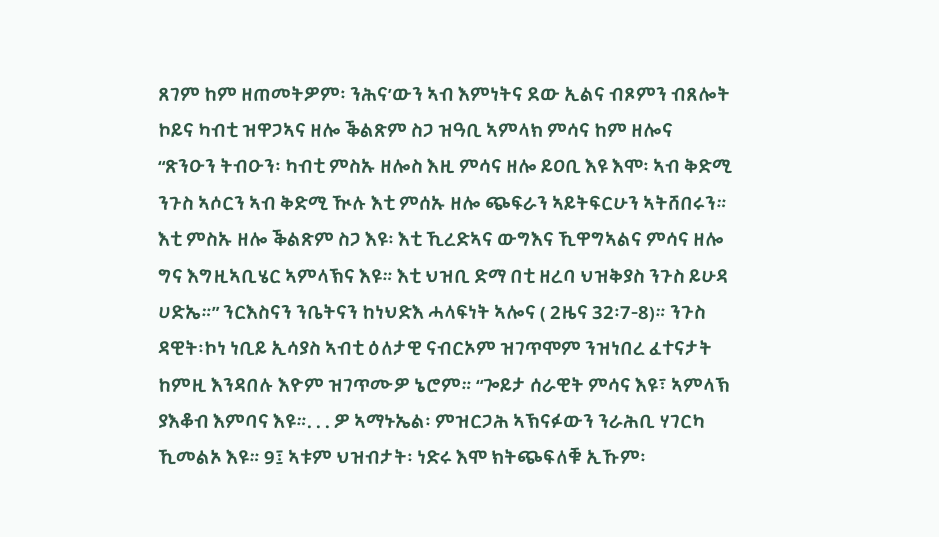ጸገም ከም ዘጠመትዎም፡ ንሕና’ውን ኣብ እምነትና ደው ኢልና ብጾምን ብጸሎት ኮይና ካብቲ ዝዋጋኣና ዘሎ ቕልጽም ስጋ ዝዓቢ ኣምላክ ምሳና ከም ዘሎና “ጽንዑን ትብዑን፡ ካብቲ ምስኡ ዘሎስ እዚ ምሳና ዘሎ ይዐቢ እዩ እሞ፡ ኣብ ቅድሚ ንጉስ ኣሶርን ኣብ ቅድሚ ዂሉ እቲ ምሰኡ ዘሎ ጭፍራን ኣይትፍርሁን ኣትሸበሩን። እቲ ምስኡ ዘሎ ቕልጽም ስጋ እዩ፡ እቲ ኺረድኣና ውግእና ኺዋግኣልና ምሳና ዘሎ ግና እግዚኣቢሄር ኣምላኽና እዩ። እቲ ህዝቢ ድማ በቲ ዘረባ ህዝቅያስ ንጉስ ይሁዳ ሀድኤ።” ንርእስናን ንቤትናን ከነህድእ ሓላፍነት ኣሎና ( 2ዜና 32፡7-8)። ንጉስ ዳዊት፡ኮነ ነቢይ ኢሳያስ ኣብቲ ዕለታዊ ናብርኦም ዝገጥሞም ንዝነበረ ፈተናታት ከምዚ እንዳበሉ እዮም ዝገጥሙዎ ኔሮም። “ጐይታ ሰራዊት ምሳና እዩ፣ ኣምላኽ ያእቆብ እምባና እዩ።. . . ዎ ኣማኑኤል፡ ምዝርጋሕ ኣኽናፉውን ንራሕቢ ሃገርካ ኺመልኦ እዩ። 9፤ ኣቱም ህዝብታት፡ ነድሩ እሞ ክትጭፍለቑ ኢኹም፡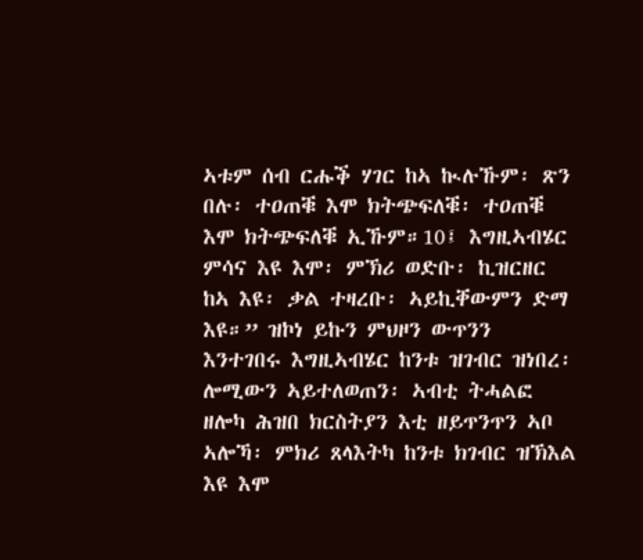ኣቱም ሰብ ርሑቕ ሃገር ከኣ ኲሉኹም፡ ጽን በሉ፡ ተዐጠቑ እሞ ክትጭፍለቑ፡ ተዐጠቑ እሞ ክትጭፍለቑ ኢኹም።10፤ እግዚኣብሄር ምሳና እዩ እሞ፡ ምኽሪ ወድቡ፡ ኪዝርዘር ከኣ እዩ፡ ቃል ተዛረቡ፡ ኣይኪቐውምን ድማ እዩ።” ዝኮነ ይኩን ምህዞን ውጥንን እንተገበሩ እግዚኣብሄር ከንቱ ዝገብር ዝነበረ፡ ሎሚውን ኣይተለወጠን፡ ኣብቲ ትሓልፎ ዘሎካ ሕዝበ ክርስትያን እቲ ዘይጥንጥን ኣቦ ኣሎኻ፡ ምክሪ ጸላእትካ ከንቱ ክገብር ዝኽእል እዩ እሞ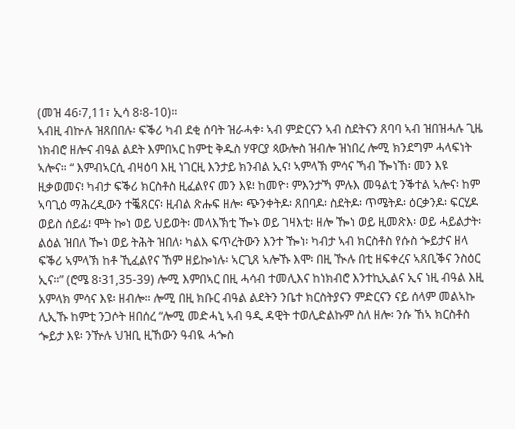(መዝ 46፡7,11፣ ኢሳ 8፡8-10)።
ኣብዚ ብኵሉ ዝጸበበሉ፡ ፍቕሪ ካብ ደቂ ሰባት ዝራሓቀ፡ ኣብ ምድርናን ኣብ ስደትናን ጸባባ ኣብ ዝበዝሓሉ ጊዜ ነክብሮ ዘሎና ብዓል ልደት እምበኣር ከምቲ ቅዱስ ሃዋርያ ጳውሎስ ዝብሎ ዝነበረ ሎሚ ክንደግም ሓላፍነት ኣሎና። “ እምብኣርሲ ብዛዕባ እዚ ነገርዚ እንታይ ክንብል ኢና፧ ኣምላኽ ምሳና ኻብ ዀነኸ፡ መን እዩ ዚቃወመና፧ ካብታ ፍቕሪ ክርስቶስ ዚፈልየና መን እዩ፧ ከመዮ፡ ምእንታኻ ምሉእ መዓልቲ ንቕተል ኣሎና፡ ከም ኣባጊዕ ማሕረዲውን ተቘጸርና፡ ዚብል ጽሑፍ ዘሎ፡ ጭንቀትዶ፡ ጸበባዶ፡ ስደትዶ፡ ጥሜትዶ፡ ዕርቃንዶ፡ ፍርሂዶ ወይስ ሰይፊ፧ ሞት ኰነ ወይ ህይወት፡ መላእኽቲ ዀኑ ወይ ገዛእቲ፡ ዘሎ ዀነ ወይ ዚመጽእ፡ ወይ ሓይልታት፡ ልዕል ዝበለ ዀነ ወይ ትሕት ዝበለ፡ ካልእ ፍጥረትውን እንተ ዀነ፡ ካብታ ኣብ ክርስቶስ የሱስ ጐይታና ዘላ ፍቕሪ ኣምላኽ ከቶ ኺፈልየና ኸም ዘይኰነሉ፡ ኣርጊጸ ኣሎኹ እሞ፡ በዚ ዂሉ በቲ ዘፍቀረና ኣጸቢቕና ንስዕር ኢና።” (ሮሜ 8፡31,35-39) ሎሚ እምበኣር በዚ ሓሳብ ተመሊእና ከነክብሮ እንተኪኢልና ኢና ነዚ ብዓል እዚ አምላክ ምሳና እዩ፡ ዘብሎ። ሎሚ በዚ ክቡር ብዓል ልደትን ንቤተ ክርስትያናን ምድርናን ናይ ሰላም መልኣኩ ሊኢኹ ከምቲ ንጋሶት ዘበሰረ “ሎሚ መድሓኒ ኣብ ዓዲ ዳዊት ተወሊድልኩም ስለ ዘሎ፡ ንሱ ኸኣ ክርስቶስ ጐይታ እዩ፡ ንዅሉ ህዝቢ ዚኸውን ዓብዪ ሓጐስ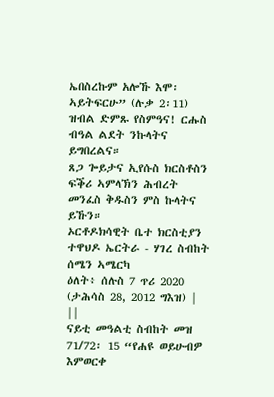ኤበስረኩም አሎኹ እሞ፡ ኣይትፍርሁ” (ሉቃ 2፡11) ዝብል ድምጹ የስምዓና! ርሑስ ብዓል ልደት ንኩላትና ይግበረልና።
ጸጋ ጐይታና ኢየሱስ ክርስቶስን ፍቕሪ ኣምላኽን ሕብረት መንፈስ ቅዱስን ምስ ኩላትና ይኹን።
ኦርቶዶክሳዊት ቤተ ክርስቲያን ተዋህዶ ኤርትራ - ሃገረ ስብከት ሰሜን ኣሜርካ
ዕለት፥ ሰሉስ 7 ጥሪ 2020 (ታሕሳስ 28, 2012 ግእዝ) |
||
ናይቲ መዓልቲ ስብከት መዝ 71/72፡ 15 “የሐዩ ወይሁብዎ እምወርቀ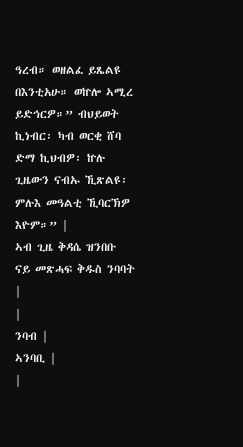ዓረብ። ወዘልፈ ይጼልዩ በእንቲአሁ። ወኵሎ ኣሚረ ይድኅርዎ።” ብህይወት ኪነብር፡ ካብ ወርቂ ሸባ ድማ ኪህብዎ፡ ኵሉ ጊዜውን ናብኡ ኺጽልዩ፡ ምሉእ መዓልቲ ኺባርኽዎ እዮም።” |
ኣብ ጊዜ ቅዳሴ ዝንበቡ ናይ መጽሓፍ ቅዱስ ንባባት |
|
ንባብ |
ኣንባቢ |
|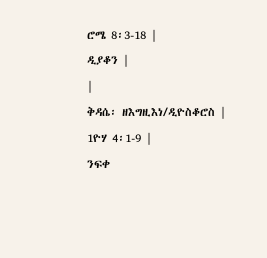ሮሜ 8፡3-18 |
ዲያቆን |
|
ቅዳሴ፡ ዘእግዚእነ/ዲዮስቆሮስ |
1ዮሃ 4፡1-9 |
ንፍቀ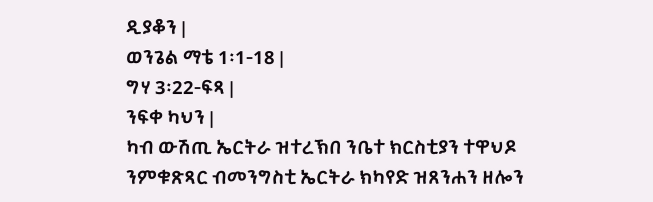ዲያቆን |
ወንጌል ማቴ 1፡1-18 |
ግሃ 3፡22-ፍጻ |
ንፍቀ ካህን |
ካብ ውሽጢ ኤርትራ ዝተረኽበ ንቤተ ክርስቲያን ተዋህዶ ንምቁጽጻር ብመንግስቲ ኤርትራ ክካየድ ዝጸንሐን ዘሎን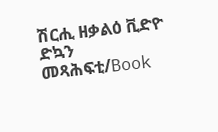ሽርሒ ዘቃልዕ ቪድዮ
ድኳን መጻሕፍቲ/Book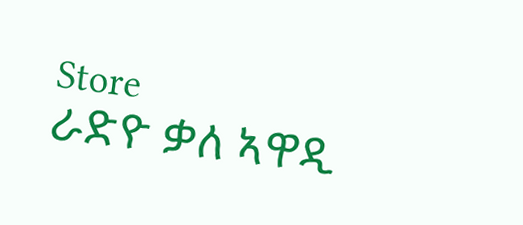Store
ራድዮ ቃለ ኣዋዲ